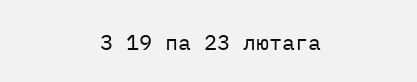З 19 па 23 лютага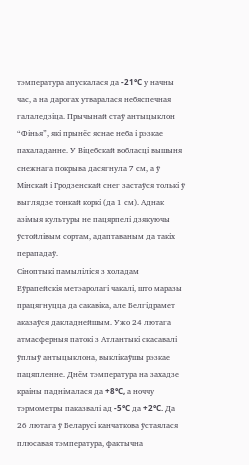тэмпература апускалася да -21°C у начны час, а на дарогах утваралася небяспечная галаледзіца. Прычынай стаў антыцыклон “Фінья”, які прынёс яснае неба і рэзкае пахаладанне. У Віцебскай вобласці вышыня снежнага покрыва дасягнула 7 см, а ў Мінскай і Гродзенскай снег застаўся толькі ў выглядзе тонкай коркі (да 1 см). Аднак азімыя культуры не пацярпелі дзякуючы ўстойлівым сортам, адаптаваным да такіх перападаў.
Сіноптыкі памыліліся з холадам
Еўрапейскія метэаролагі чакалі, што маразы працягнуцца да сакавіка, але Белгідрамет аказаўся дакладнейшым. Ужо 24 лютага атмасферныя патокі з Атлантыкі скасавалі ўплыў антыцыклона, выклікаўшы рэзкае пацяпленне. Днём тэмпература на захадзе краіны паднімалася да +8°C, а ноччу тэрмометры паказвалі ад -5°C да +2°C. Да 26 лютага ў Беларусі канчаткова ўстаялася плюсавая тэмпература, фактычна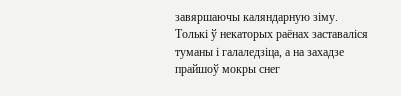завяршаючы каляндарную зімy. Толькі ў некаторых раёнах заставаліся туманы і галаледзіца, а на захадзе прайшоў мокры снег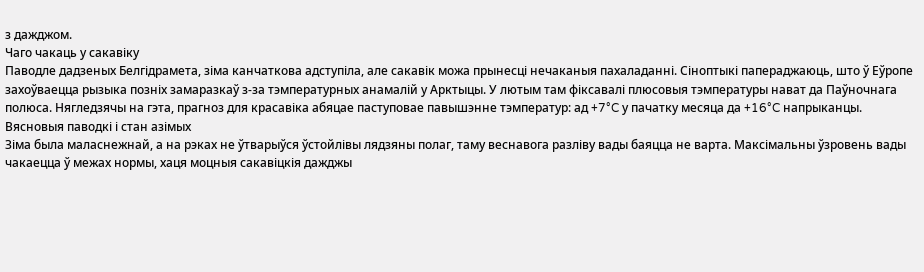з дажджом.
Чаго чакаць у сакавіку
Паводле дадзеных Белгідрамета, зіма канчаткова адступіла, але сакавік можа прынесці нечаканыя пахаладанні. Сіноптыкі папераджаюць, што ў Еўропе захоўваецца рызыка позніх замаразкаў з-за тэмпературных анамалій у Арктыцы. У лютым там фіксавалі плюсовыя тэмпературы нават да Паўночнага полюса. Нягледзячы на гэта, прагноз для красавіка абяцае паступовае павышэнне тэмператур: ад +7°C у пачатку месяца да +16°C напрыканцы.
Вясновыя паводкі і стан азімых
Зіма была маласнежнай, а на рэках не ўтварыўся ўстойлівы лядзяны полаг, таму веснавога разліву вады баяцца не варта. Максімальны ўзровень вады чакаецца ў межах нормы, хаця моцныя сакавіцкія дажджы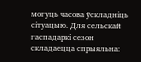могуць часова ўскладніць сітуацыю. Для сельскай гаспадаркі сезон складаецца спрыяльна: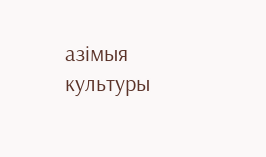азімыя культуры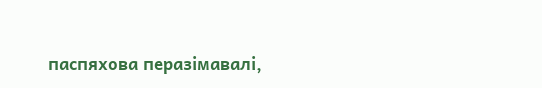паспяхова перазімавалі,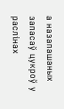а назапашаных запасаў цукроў у раслінах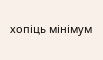хопіць мінімум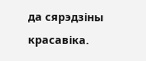да сярэдзіны красавіка.